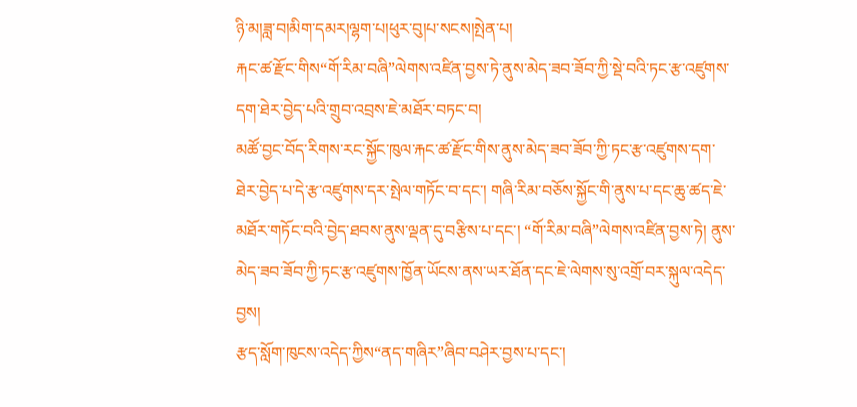ཉི་མ།ཟླ་བ།མིག་དམར།ལྷག་པ།ཕུར་བུ།པ་སངས།སྤེན་པ།
རྐང་ཚ་རྫོང་གིས“གོ་རིམ་བཞི”ལེགས་འཛིན་བྱས་ཏེ་ནུས་མེད་ཟབ་ཟོབ་ཀྱི་སྡེ་བའི་ཏང་རྩ་འཛུགས་དག་ཐེར་བྱེད་པའི་གྲུབ་འབྲས་ཇེ་མཐོར་བཏང་བ།
མཚོ་བྱང་བོད་རིགས་རང་སྐྱོང་ཁུལ་རྐང་ཚ་རྫོང་གིས་ནུས་མེད་ཟབ་ཟོབ་ཀྱི་ཏང་རྩ་འཛུགས་དག་ཐེར་བྱེད་པ་དེ་རྩ་འཛུགས་དར་སྤེལ་གཏོང་བ་དང་། གཞི་རིམ་བཅོས་སྐྱོང་གི་ནུས་པ་དང་ཆུ་ཚད་ཇེ་མཐོར་གཏོང་བའི་བྱེད་ཐབས་ནུས་ལྡན་དུ་བརྩིས་པ་དང་། “གོ་རིམ་བཞི”ལེགས་འཛིན་བྱས་ཏེ། ནུས་མེད་ཟབ་ཟོབ་ཀྱི་ཏང་རྩ་འཛུགས་ཁྱོན་ཡོངས་ནས་ཡར་ཐོན་དང་ཇེ་ལེགས་སུ་འགྲོ་བར་སྐུལ་འདེད་བྱས།
རྩད་སློག་ཁུངས་འདེད་ཀྱིས“ནད་གཞིར”ཞིབ་བཤེར་བྱས་པ་དང་།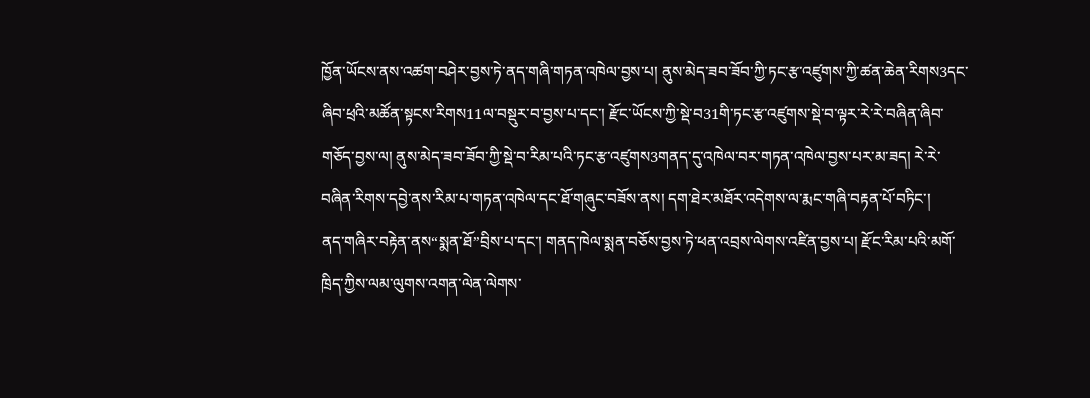ཁྱོན་ཡོངས་ནས་འཚག་བཤེར་བྱས་ཏེ་ནད་གཞི་གཏན་འཁེལ་བྱས་པ། ནུས་མེད་ཟབ་ཟོབ་ཀྱི་ཏང་རྩ་འཛུགས་ཀྱི་ཚན་ཆེན་རིགས3དང་ཞིབ་ཕྲའི་མཚོན་སྟངས་རིགས11ལ་བསྡུར་བ་བྱས་པ་དང་། རྫོང་ཡོངས་ཀྱི་སྡེ་བ31གི་ཏང་རྩ་འཛུགས་སྡེ་བ་ལྟར་རེ་རེ་བཞིན་ཞིབ་གཅོད་བྱས་ལ། ནུས་མེད་ཟབ་ཟོབ་ཀྱི་སྡེ་བ་རིམ་པའི་ཏང་རྩ་འཛུགས3གནད་དུ་འཁེལ་བར་གཏན་འཁེལ་བྱས་པར་མ་ཟད། རེ་རེ་བཞིན་རིགས་དབྱེ་ནས་རིམ་པ་གཏན་འཁེལ་དང་ཐོ་གཞུང་བཟོས་ནས། དག་ཐེར་མཐོར་འདེགས་ལ་རྨང་གཞི་བརྟན་པོ་བཏིང་།
ནད་གཞིར་བརྟེན་ནས“སྨན་ཐོ”བྲིས་པ་དང་། གནད་ཁེལ་སྨན་བཅོས་བྱས་ཏེ་ཕན་འབྲས་ལེགས་འཛིན་བྱས་པ། རྫོང་རིམ་པའི་མགོ་ཁྲིད་ཀྱིས་ལམ་ལུགས་འགན་ལེན་ལེགས་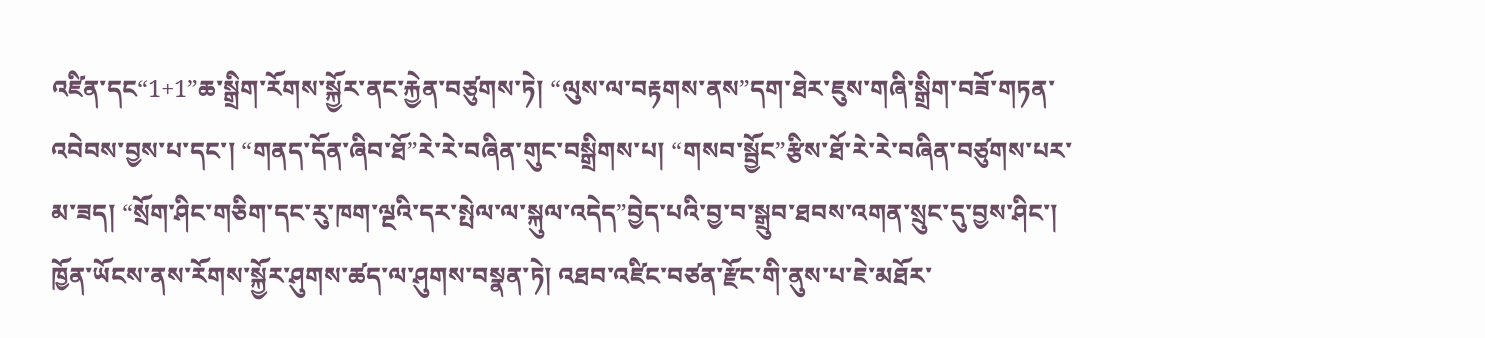འཛིན་དང“1+1”ཆ་སྒྲིག་རོགས་སྐྱོར་ནང་རྐྱེན་བཙུགས་ཏེ། “ལུས་ལ་བརྟགས་ནས”དག་ཐེར་ཇུས་གཞི་སྒྲིག་བཟོ་གཏན་འབེབས་བྱས་པ་དང་། “གནད་དོན་ཞིབ་ཐོ”རེ་རེ་བཞིན་གུང་བསྒྲིགས་པ། “གསབ་སྦྱོང”རྩིས་ཐོ་རེ་རེ་བཞིན་བཙུགས་པར་མ་ཟད། “སྲོག་ཤིང་གཅིག་དང་རུ་ཁག་ལྔའི་དར་སྤེལ་ལ་སྐུལ་འདེད”བྱེད་པའི་བྱ་བ་སྒྲུབ་ཐབས་འགན་སྲུང་དུ་བྱས་ཤིང་། ཁྱོན་ཡོངས་ནས་རོགས་སྐྱོར་ཤུགས་ཚད་ལ་ཤུགས་བསྣན་ཏེ། འཐབ་འཛིང་བཙན་རྫོང་གི་ནུས་པ་ཇེ་མཐོར་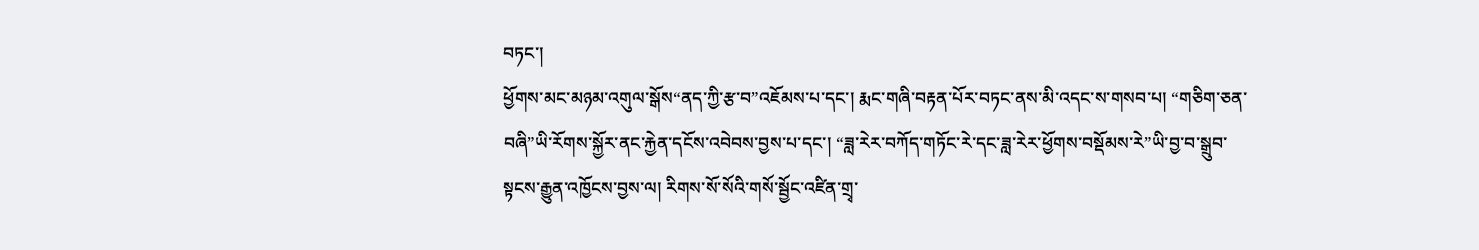བཏང་།
ཕྱོགས་མང་མཉམ་འགུལ་སྒོས“ནད་ཀྱི་རྩ་བ”འཇོམས་པ་དང་། རྨང་གཞི་བརྟན་པོར་བཏང་ནས་མི་འདང་ས་གསབ་པ། “གཅིག་ཅན་བཞི”ཡི་རོགས་སྐྱོར་ནང་རྐྱེན་དངོས་འབེབས་བྱས་པ་དང་། “ཟླ་རེར་བཀོད་གཏོང་རེ་དང་ཟླ་རེར་ཕྱོགས་བསྡོམས་རེ”ཡི་བྱ་བ་སྒྲུབ་སྟངས་རྒྱུན་འཁྱོངས་བྱས་ལ། རིགས་སོ་སོའི་གསོ་སྦྱོང་འཛིན་གྲྭ་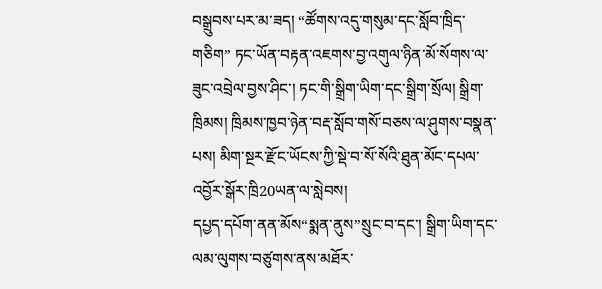བསྒྲུབས་པར་མ་ཟད། “ཚོགས་འདུ་གསུམ་དང་སློབ་ཁྲིད་གཅིག” ཏང་ཡོན་བརྟན་འཇགས་བྱ་འགུལ་ཉིན་མོ་སོགས་ལ་ཟུང་འབྲེལ་བྱས་ཤིང་། ཏང་གི་སྒྲིག་ཡིག་དང་སྒྲིག་སྲོལ། སྒྲིག་ཁྲིམས། ཁྲིམས་ཁྱབ་ཉེན་བརྡ་སློབ་གསོ་བཅས་ལ་ཤུགས་བསྣན་པས། མིག་སྔར་རྫོང་ཡོངས་ཀྱི་སྡེ་བ་སོ་སོའི་ཐུན་མོང་དཔལ་འབྱོར་སྒོར་ཁྲི20ཡན་ལ་སླེབས།
དཔྱད་དཔོག་ནན་མོས“སྨན་ནུས”སྲུང་བ་དང་། སྒྲིག་ཡིག་དང་ལམ་ལུགས་བཙུགས་ནས་མཐོར་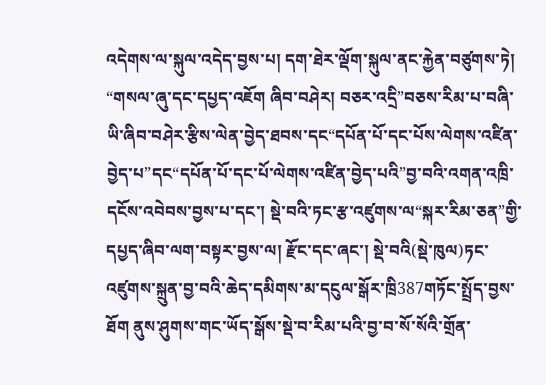འདེགས་ལ་སྐུལ་འདེད་བྱས་པ། དག་ཐེར་ལྡོག་སྐུལ་ནང་རྐྱེན་བཙུགས་ཏེ། “གསལ་ཞུ་དང་དཔྱད་འཇོག ཞིབ་བཤེར། བཅར་འདྲི”བཅས་རིམ་པ་བཞི་ཡི་ཞིབ་བཤེར་རྩིས་ལེན་བྱེད་ཐབས་དང“དཔོན་པོ་དང་པོས་ལེགས་འཛིན་བྱེད་པ”དང“དཔོན་པོ་དང་པོ་ལེགས་འཛིན་བྱེད་པའི”བྱ་བའི་འགན་འཁྲི་དངོས་འབེབས་བྱས་པ་དང་། སྡེ་བའི་ཏང་རྩ་འཛུགས་ལ“སྐར་རིམ་ཅན”གྱི་དཔྱད་ཞིབ་ལག་བསྟར་བྱས་ལ། རྫོང་དང་ཞང་། སྡེ་བའི(སྡེ་ཁུལ)ཏང་འཛུགས་སྐྲུན་བྱ་བའི་ཆེད་དམིགས་མ་དངུལ་སྒོར་ཁྲི387གཏོང་སྤྲོད་བྱས་ཐོག ནུས་ཤུགས་གང་ཡོད་སྒོས་སྡེ་བ་རིམ་པའི་བྱ་བ་སོ་སོའི་གྲོན་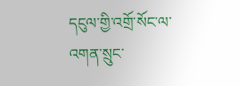དངུལ་གྱི་འགྲོ་སོང་ལ་འགན་སྲུང་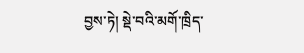བྱས་ཏེ། སྡེ་བའི་མགོ་ཁྲིད་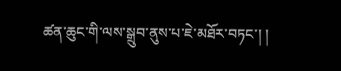ཚན་ཆུང་གི་ལས་སྒྲུབ་ནུས་པ་ཇེ་མཐོར་བཏང་། །